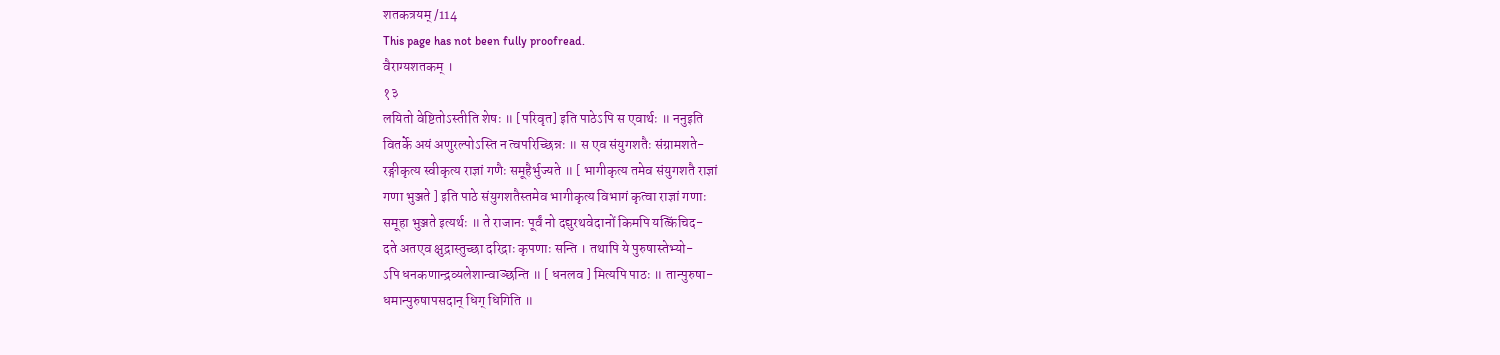शतकत्रयम् /114
This page has not been fully proofread.
वैराग्यशतकम् ।
१३
लयितो वेष्टितोऽस्तीति शेषः ॥ [परिवृत] इति पाठेऽपि स एवार्थः ॥ ननुइति
वितर्के अयं अणुरल्पोऽस्ति न त्वपरिच्छिन्नः ॥ स एव संयुगशतैः संग्रामशते-
रङ्गीकृत्य स्वीकृत्य राज्ञां गणैः समूहैर्भुज्यते ॥ [ भागीकृत्य तमेव संयुगशतै राज्ञां
गणा भुञ्जते ] इति पाठे संयुगशतैस्तमेव भागीकृत्य विभागं कृत्वा राज्ञां गणाः
समूहा भुञ्जते इत्यर्थः ॥ ते राजानः पूर्वं नो दद्युरथवेदानों किमपि यत्किंचिद-
दते अतएव क्षुद्रास्तुच्छा दरिद्राः कृपणाः सन्ति । तथापि ये पुरुषास्तेभ्यो-
ऽपि धनकणान्द्रव्यलेशान्वाञ्छन्ति ॥ [ धनलव ] मित्यपि पाठः ॥ तान्पुरुषा-
धमान्पुरुषापसदान् धिग् धिगिति ॥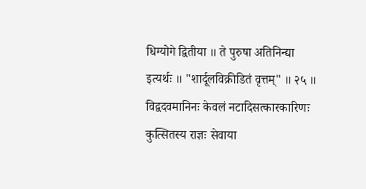धिग्योगे द्वितीया ॥ ते पुरुषा अतिनिन्द्या
इत्यर्थः ॥ "शार्दूलविक्रीडितं वृत्तम्" ॥ २५ ॥
विद्वदवमानिनः केवलं नटादिसत्कारकारिणः कुत्सितस्य राज्ञः सेवाया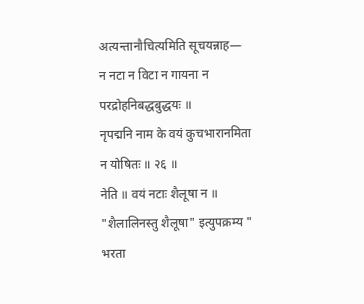अत्यन्तानौचित्यमिति सूचयन्नाह—
न नटा न विटा न गायना न परद्रोहनिबद्धबुद्धयः ॥
नृपद्मनि नाम के वयं कुचभारानमिता न योषितः ॥ २६ ॥
नेति ॥ वयं नटाः शैलूषा न ॥ "शैलालिनस्तु शैलूषा" इत्युपक्रम्य " भरता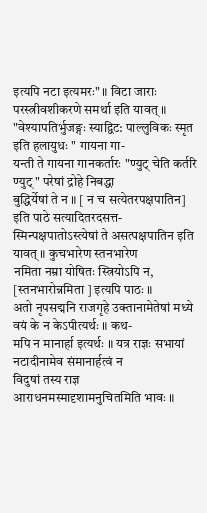इत्यपि नटा इत्यमरः" ॥ विटा जाराः परस्त्रीवशीकरणे समर्था इति यावत् ॥
"वेश्यापतिर्भुजङ्गः स्याद्विट: पाल्लुविकः स्मृत इति हलायुधः " गायना गा-
यन्ती ते गायना गानकर्तारः "ण्युट् चेति कर्तरि ण्युट् " परेषां द्रोहे निबद्धा
बुद्धिर्येषां ते न ॥ [ न च सत्येतरपक्षपातिन] इति पाठे सत्यादितरदसत्त-
स्मिन्पक्षपातोऽस्त्येषां ते असत्पक्षपातिन इति यावत् ॥ कुचभारेण स्तनभारेण
नमिता नम्रा योषितः स्त्रियोऽपि न, [स्तनभारोन्नमिता ] इत्यपि पाठः ॥
अतो नृपसद्मनि राजगृहे उक्तानामेतेषां मध्ये वयं के न केऽपीत्यर्थः ॥ कथ-
मपि न मानार्हा इत्यर्थः ॥ यत्र राज्ञः सभायां नटादीनामेव संमानार्हत्वं न
विदुषां तस्य राज्ञ आराधनमस्मादृशामनुचितमिति भावः ॥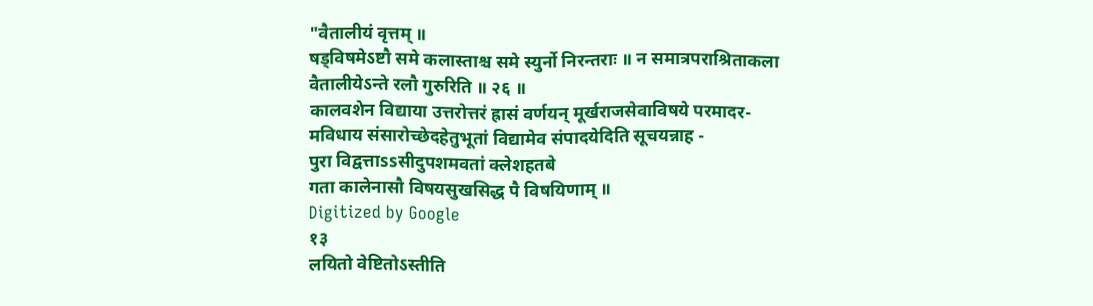"वैतालीयं वृत्तम् ॥
षड्विषमेऽष्टौ समे कलास्ताश्च समे स्युर्नो निरन्तराः ॥ न समात्रपराश्रिताकला
वैतालीयेऽन्ते रलौ गुरुरिति ॥ २६ ॥
कालवशेन विद्याया उत्तरोत्तरं ह्रासं वर्णयन् मूर्खराजसेवाविषये परमादर-
मविधाय संसारोच्छेदहेतुभूतां विद्यामेव संपादयेदिति सूचयन्नाह -
पुरा विद्वत्ताssसीदुपशमवतां क्लेशहतबे
गता कालेनासौ विषयसुखसिद्ध पै विषयिणाम् ॥
Digitized by Google
१३
लयितो वेष्टितोऽस्तीति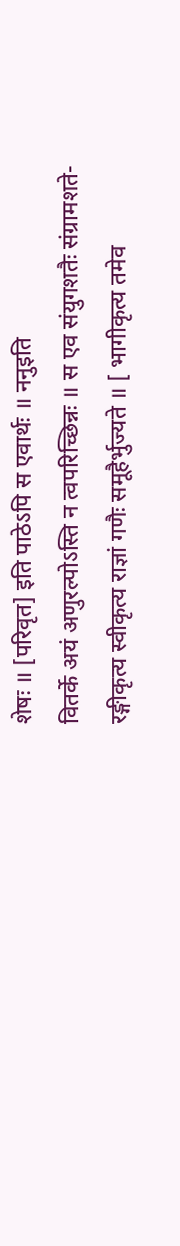शेषः ॥ [परिवृत] इति पाठेऽपि स एवार्थः ॥ ननुइति
वितर्के अयं अणुरल्पोऽस्ति न त्वपरिच्छिन्नः ॥ स एव संयुगशतैः संग्रामशते-
रङ्गीकृत्य स्वीकृत्य राज्ञां गणैः समूहैर्भुज्यते ॥ [ भागीकृत्य तमेव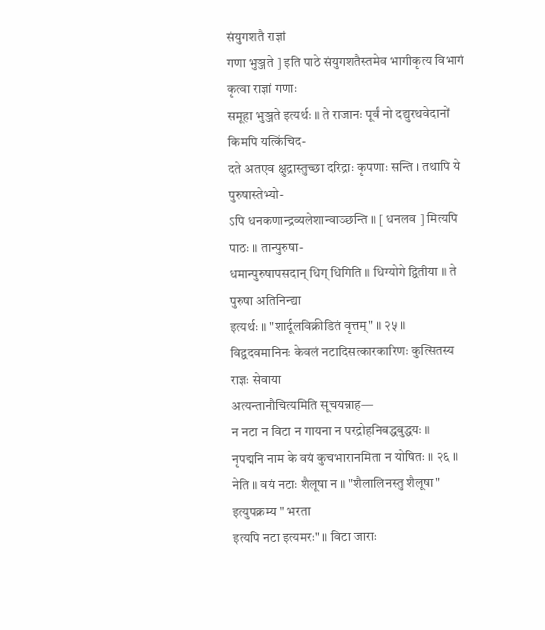संयुगशतै राज्ञां
गणा भुञ्जते ] इति पाठे संयुगशतैस्तमेव भागीकृत्य विभागं कृत्वा राज्ञां गणाः
समूहा भुञ्जते इत्यर्थः ॥ ते राजानः पूर्वं नो दद्युरथवेदानों किमपि यत्किंचिद-
दते अतएव क्षुद्रास्तुच्छा दरिद्राः कृपणाः सन्ति । तथापि ये पुरुषास्तेभ्यो-
ऽपि धनकणान्द्रव्यलेशान्वाञ्छन्ति ॥ [ धनलव ] मित्यपि पाठः ॥ तान्पुरुषा-
धमान्पुरुषापसदान् धिग् धिगिति ॥ धिग्योगे द्वितीया ॥ ते पुरुषा अतिनिन्द्या
इत्यर्थः ॥ "शार्दूलविक्रीडितं वृत्तम्" ॥ २५ ॥
विद्वदवमानिनः केवलं नटादिसत्कारकारिणः कुत्सितस्य राज्ञः सेवाया
अत्यन्तानौचित्यमिति सूचयन्नाह—
न नटा न विटा न गायना न परद्रोहनिबद्धबुद्धयः ॥
नृपद्मनि नाम के वयं कुचभारानमिता न योषितः ॥ २६ ॥
नेति ॥ वयं नटाः शैलूषा न ॥ "शैलालिनस्तु शैलूषा" इत्युपक्रम्य " भरता
इत्यपि नटा इत्यमरः" ॥ विटा जाराः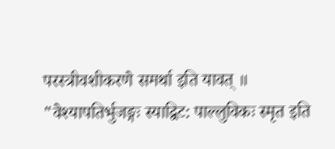परस्त्रीवशीकरणे समर्था इति यावत् ॥
"वेश्यापतिर्भुजङ्गः स्याद्विट: पाल्लुविकः स्मृत इति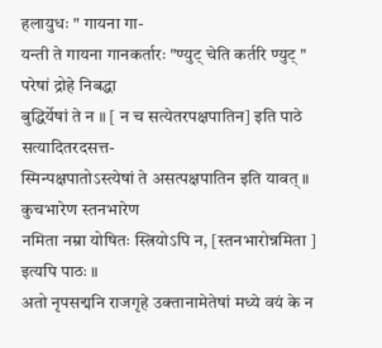हलायुधः " गायना गा-
यन्ती ते गायना गानकर्तारः "ण्युट् चेति कर्तरि ण्युट् " परेषां द्रोहे निबद्धा
बुद्धिर्येषां ते न ॥ [ न च सत्येतरपक्षपातिन] इति पाठे सत्यादितरदसत्त-
स्मिन्पक्षपातोऽस्त्येषां ते असत्पक्षपातिन इति यावत् ॥ कुचभारेण स्तनभारेण
नमिता नम्रा योषितः स्त्रियोऽपि न, [स्तनभारोन्नमिता ] इत्यपि पाठः ॥
अतो नृपसद्मनि राजगृहे उक्तानामेतेषां मध्ये वयं के न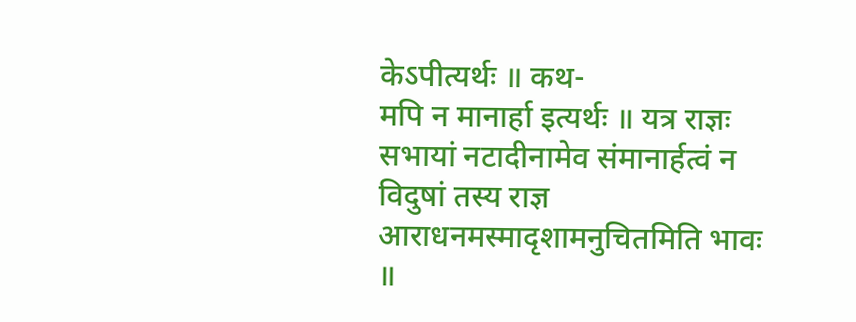केऽपीत्यर्थः ॥ कथ-
मपि न मानार्हा इत्यर्थः ॥ यत्र राज्ञः सभायां नटादीनामेव संमानार्हत्वं न
विदुषां तस्य राज्ञ आराधनमस्मादृशामनुचितमिति भावः ॥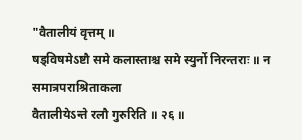"वैतालीयं वृत्तम् ॥
षड्विषमेऽष्टौ समे कलास्ताश्च समे स्युर्नो निरन्तराः ॥ न समात्रपराश्रिताकला
वैतालीयेऽन्ते रलौ गुरुरिति ॥ २६ ॥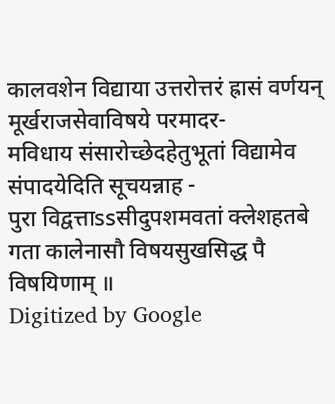कालवशेन विद्याया उत्तरोत्तरं ह्रासं वर्णयन् मूर्खराजसेवाविषये परमादर-
मविधाय संसारोच्छेदहेतुभूतां विद्यामेव संपादयेदिति सूचयन्नाह -
पुरा विद्वत्ताssसीदुपशमवतां क्लेशहतबे
गता कालेनासौ विषयसुखसिद्ध पै विषयिणाम् ॥
Digitized by Google